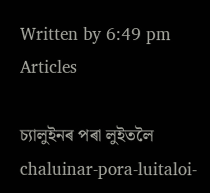Written by 6:49 pm Articles

চ্যালুইনৰ পৰা লুইতলৈ chaluinar-pora-luitaloi-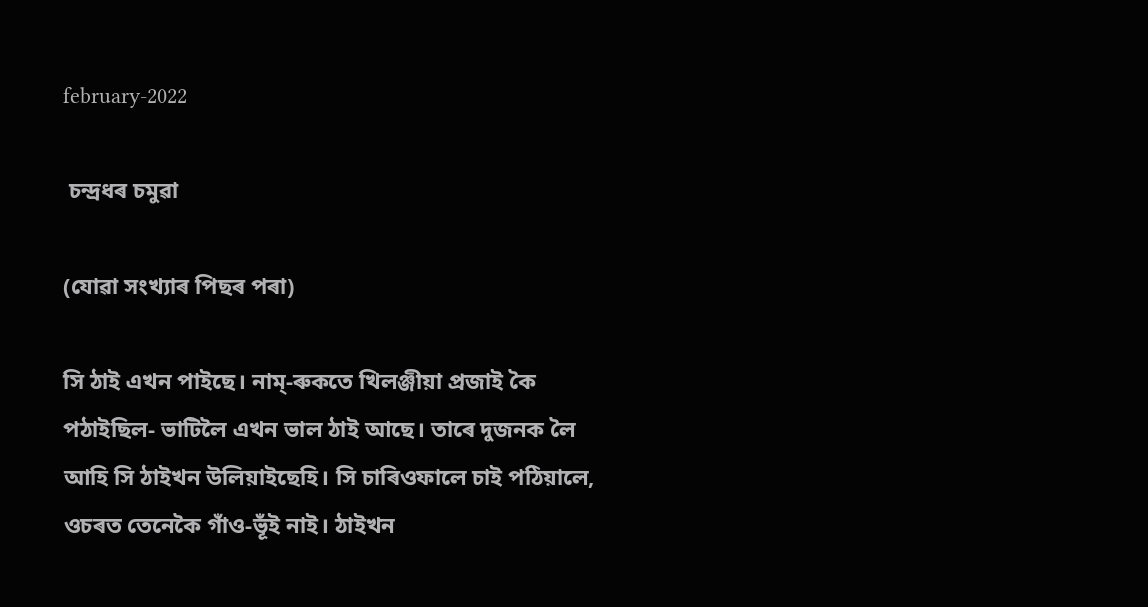february-2022

 চন্দ্ৰধৰ চমুৱা

(যোৱা সংখ্যাৰ পিছৰ পৰা)

সি ঠাই এখন পাইছে। নাম্‌-ৰুকতে খিলঞ্জীয়া প্ৰজাই কৈ পঠাইছিল- ভাটিলৈ এখন ভাল ঠাই আছে। তাৰে দুজনক লৈ আহি সি ঠাইখন উলিয়াইছেহি। সি চাৰিওফালে চাই পঠিয়ালে, ওচৰত তেনেকৈ গাঁও-ভূঁই নাই। ঠাইখন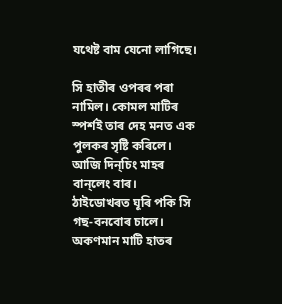যথেষ্ট বাম যেনো লাগিছে।

সি হাতীৰ ওপৰৰ পৰা নামিল। কোমল মাটিৰ স্পৰ্শই তাৰ দেহ মনত এক পুলকৰ সৃষ্টি কৰিলে। আজি দিন্‌চিং মাহৰ বান্‌লেং বাৰ। ঠাইডোখৰত ঘূৰি পকি সি গছ-বনবোৰ চালে। অকণমান মাটি হাতৰ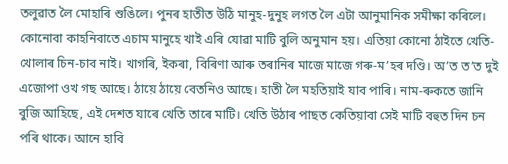তলুৱাত লৈ মোহাৰি শুঙিলে। পুনৰ হাতীত উঠি মানুহ-দুনুহ লগত লৈ এটা আনুমানিক সমীক্ষা কৰিলে। কোনোবা কাহনিবাতে এচাম মানুহে খাই এৰি যোৱা মাটি বুলি অনুমান হয়। এতিয়া কোনো ঠাইতে খেতি-খোলাৰ চিন-চাব নাই। খাগৰি, ইকৰা, বিৰিণা আৰু তৰানিৰ মাজে মাজে গৰু-ম’হৰ দণ্ডি। অ’ত ত’ত দুই এজোপা ওখ গছ আছে। ঠায়ে ঠায়ে বেতনিও আছে। হাতী লৈ মহতিয়াই যাব পাৰি। নাম-ৰুকতে জানি বুজি আহিছে, এই দেশত যাৰে খেতি তাৰে মাটি। খেতি উঠাৰ পাছত কেতিয়াবা সেই মাটি বহুত দিন চন পৰি থাকে। আনে হাবি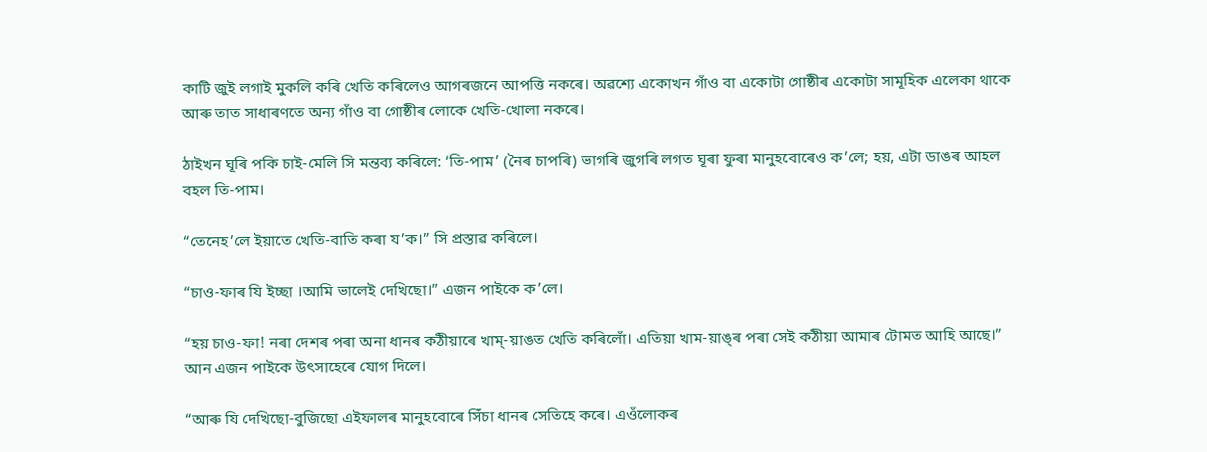কাটি জুই লগাই মুকলি কৰি খেতি কৰিলেও আগৰজনে আপত্তি নকৰে। অৱশ্যে একোখন গাঁও বা একোটা গোষ্ঠীৰ একোটা সামূহিক এলেকা থাকে আৰু তাত সাধাৰণতে অন্য গাঁও বা গোষ্ঠীৰ লোকে খেতি-খোলা নকৰে।

ঠাইখন ঘূৰি পকি চাই-মেলি সি মন্তব্য কৰিলে: ‘তি-পাম’ (নৈৰ চাপৰি) ভাগৰি জুগৰি লগত ঘূৰা ফুৰা মানুহবোৰেও ক’লে; হয়, এটা ডাঙৰ আহল বহল তি-পাম।

“তেনেহ’লে ইয়াতে খেতি-বাতি কৰা য’ক।” সি প্রস্তাৱ কৰিলে।

“চাও-ফাৰ যি ইচ্ছা ।আমি ভালেই দেখিছো।” এজন পাইকে ক’লে।

“হয় চাও-ফা! নৰা দেশৰ পৰা অনা ধানৰ কঠীয়াৰে খাম্‌-য়াঙত খেতি কৰিলোঁ। এতিয়া খাম-য়াঙ্‌ৰ পৰা সেই কঠীয়া আমাৰ টোমত আহি আছে।” আন এজন পাইকে উৎসাহেৰে যোগ দিলে।

“আৰু যি দেখিছো-বুজিছো এইফালৰ মানুহবোৰে সিঁচা ধানৰ সেতিহে কৰে। এওঁলোকৰ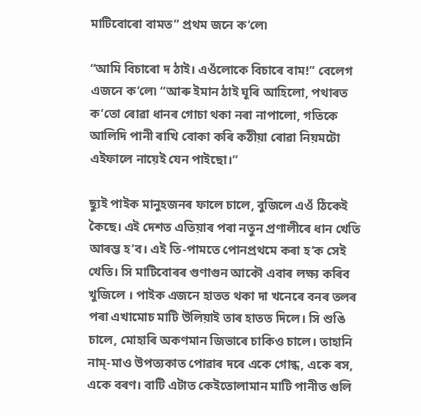মাটিবোৰো বামত” প্ৰথম জনে ক’লে৷

“আমি বিচাৰো দ ঠাই। এওঁলোকে বিচাৰে বাম!” বেলেগ এজনে ক’লে৷ “আৰু ইমান ঠাই ঘূৰি আহিলো, পথাৰত ক’তো ৰোৱা ধানৰ গোচা থকা নৰা নাপালো, গতিকে আলিদি পানী ৰাখি বোকা কৰি কঠীয়া ৰোৱা নিয়মটো এইফালে নায়েই যেন পাইছো।”

ছ্যুই পাইক মানুহজনৰ ফালে চালে, বুজিলে এওঁ ঠিকেই কৈছে। এই দেশত এতিয়াৰ পৰা নতুন প্ৰণালীৰে ধান খেতি আৰম্ভ হ’ব। এই তি-পামতে পোনপ্রথমে কৰা হ’ক সেই খেতি। সি মাটিবোৰৰ গুণাগুন আকৌ এবাৰ লক্ষ্য কৰিব খুজিলে । পাইক এজনে হাতত থকা দা খনেৰে বনৰ তলৰ পৰা এখামোচ মাটি উলিয়াই তাৰ হাতত দিলে। সি শুঙি চালে, মোহাৰি অকণমান জিভাৰে চাকিও চালে। তাহানি নাম্‌-মাও উপত্যকাত পোৱাৰ দৰে একে গোন্ধ, একে ৰস, একে বৰণ। বাটি এটাত কেইতোলামান মাটি পানীত গুলি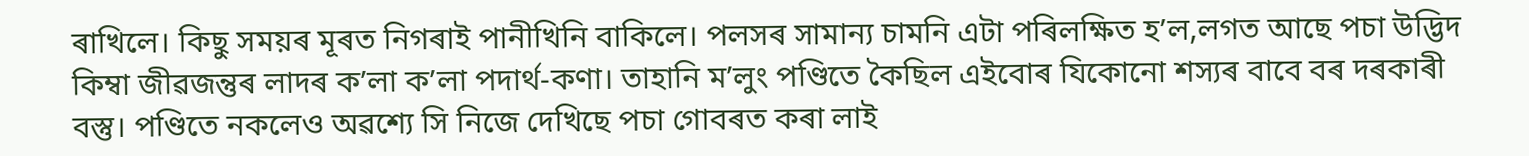ৰাখিলে। কিছু সময়ৰ মূৰত নিগৰাই পানীখিনি বাকিলে। পলসৰ সামান্য চামনি এটা পৰিলক্ষিত হ’ল,লগত আছে পচা উদ্ভিদ কিম্বা জীৱজন্তুৰ লাদৰ ক’লা ক’লা পদাৰ্থ-কণা। তাহানি ম’লুং পণ্ডিতে কৈছিল এইবোৰ যিকোনো শস্যৰ বাবে বৰ দৰকাৰী বস্তু। পণ্ডিতে নকলেও অৱশ্যে সি নিজে দেখিছে পচা গোবৰত কৰা লাই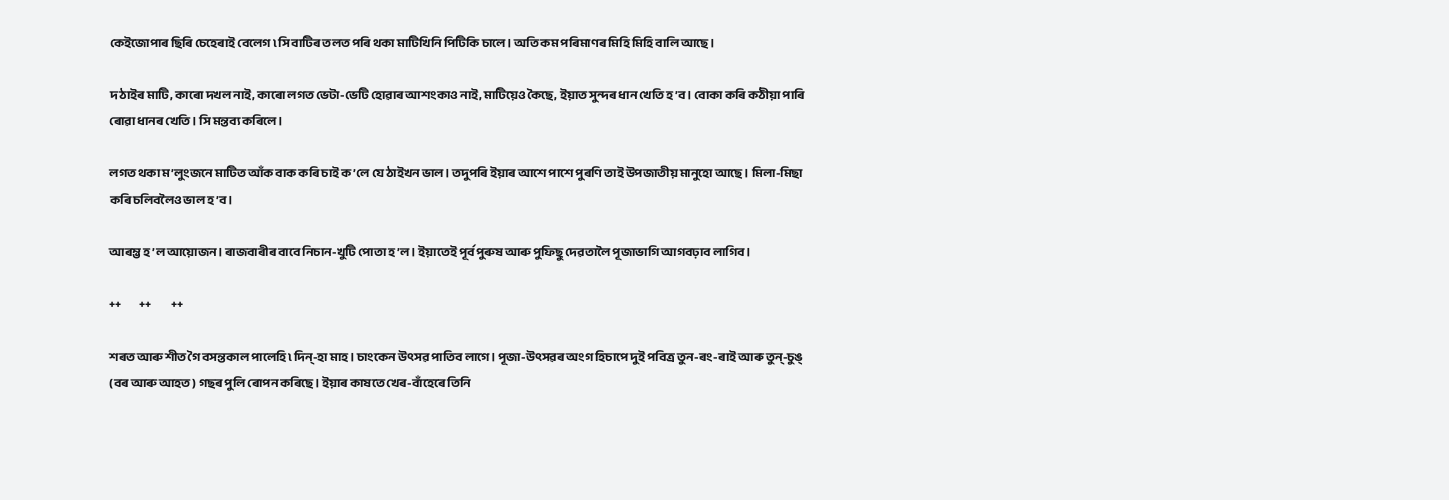কেইজোপাৰ ছিৰি চেহেৰাই বেলেগ ৷ সি বাটিৰ তলত পৰি থকা মাটিখিনি পিটিকি চালে। অতি কম পৰিমাণৰ মিহি মিহি বালি আছে।

দ ঠাইৰ মাটি, কাৰো দখল নাই, কাৰো লগত ভেটা-ভেটি হোৱাৰ আশংকাও নাই, মাটিয়েও কৈছে, ইয়াত সুন্দৰ ধান খেতি হ’ব। বোকা কৰি কঠীয়া পাৰি ৰোৱা ধানৰ খেতি। সি মন্তব্য কৰিলে।

লগত থকা ম’লুংজনে মাটিত আঁক বাক কৰি চাই ক’লে যে ঠাইখন ভাল। তদুপৰি ইয়াৰ আশে পাশে পুৰণি তাই উপজাতীয় মানুহো আছে। মিলা-মিছা কৰি চলিবলৈও ভাল হ’ব।

আৰম্ভ হ’ল আয়োজন। ৰাজবাৰীৰ বাবে নিচান-খুটি পোতা হ’ল। ইয়াতেই পূৰ্ব পুৰুষ আৰু পুফিছু দেৱতালৈ পূজাভাগি আগবঢ়াব লাগিব।

++         ++          ++

শৰত আৰু শীত গৈ বসন্তকাল পালেহি ৷ দিন্‌-হা মাহ। চাংকেন উৎসৱ পাতিব লাগে। পূজা-উৎসৱৰ অংগ হিচাপে দুই পবিত্ৰ তুন-ৰং-ৰাই আৰু তুন্‌-চুঙ্‌ (বৰ আৰু আহত) গছৰ পুলি ৰোপন কৰিছে। ইয়াৰ কাষতে খেৰ-বাঁহেৰে তিনি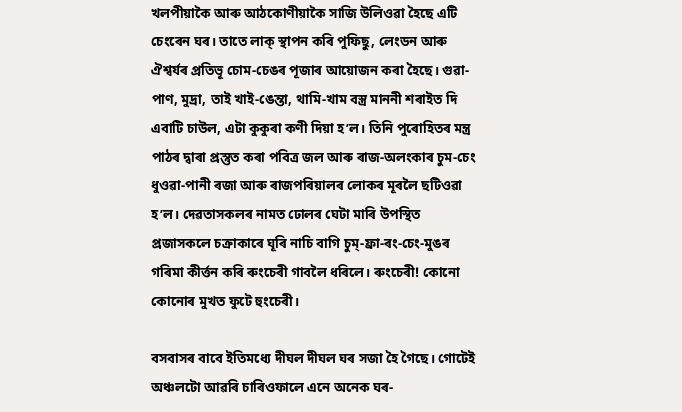খলপীয়াকৈ আৰু আঠকোণীয়াকৈ সাজি উলিওৱা হৈছে এটি চেংৰেন ঘৰ। তাতে লাক্‌ স্থাপন কৰি পুফিছু, লেংডন আৰু ঐশ্বৰ্যৰ প্ৰতিভূ চোম-চেঙৰ পূজাৰ আয়োজন কৰা হৈছে। গুৱা-পাণ, মুদ্ৰা, তাই খাই-ঙেন্তা, থামি-খাম বস্ত্ৰ মাননী শৰাইত দি এবাটি চাউল, এটা কুকুৰা কণী দিয়া হ’ল। তিনি পুৰোহিতৰ মন্ত্ৰ পাঠৰ দ্বাৰা প্ৰস্তুত কৰা পবিত্ৰ জল আৰু ৰাজ-অলংকাৰ চুম-চেং ধুওৱা-পানী ৰজা আৰু ৰাজপৰিয়ালৰ লোকৰ মূৰলৈ ছটিওৱা হ’ল। দেৱতাসকলৰ নামত ঢোলৰ ঘেটা মাৰি উপস্থিত প্রজাসকলে চক্ৰাকাৰে ঘূৰি নাচি বাগি চুম্‌-ফ্ৰা-ৰং-চেং-মুঙৰ গৰিমা কীৰ্ত্তন কৰি ৰুংচেৰী গাবলৈ ধৰিলে। ৰুংচেৰী! কোনো কোনোৰ মুখত ফুটে হুংচেৰী।

বসবাসৰ বাবে ইতিমধ্যে দীঘল দীঘল ঘৰ সজা হৈ গৈছে। গোটেই অঞ্চলটো আৱৰি চাৰিওফালে এনে অনেক ঘৰ-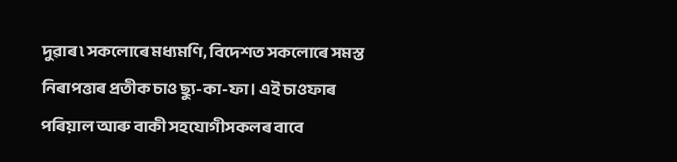দুৱাৰ ৷ সকলোৰে মধ্যমণি, বিদেশত সকলোৰে সমস্ত নিৰাপত্তাৰ প্রতীক চাও ছ্যু-কা-ফা। এই চাওফাৰ পৰিয়াল আৰু বাকী সহযোগীসকলৰ বাবে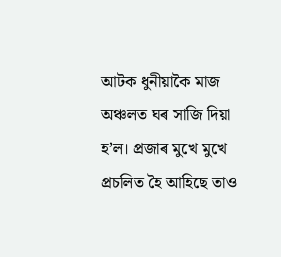আটক ধুনীয়াকৈ মাজ অঞ্চলত ঘৰ সাজি দিয়া হ’ল। প্রজাৰ মুখে মুখে প্ৰচলিত হৈ আহিছে তাও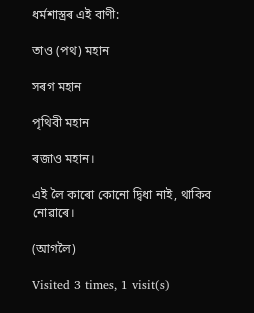ধৰ্মশাস্ত্ৰৰ এই বাণী:

তাও (পথ) মহান

সৰগ মহান

পৃথিবী মহান

ৰজাও মহান।

এই লৈ কাৰো কোনো দ্বিধা নাই, থাকিব নোৱাৰে।

(আগলৈ)

Visited 3 times, 1 visit(s)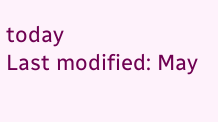today
Last modified: May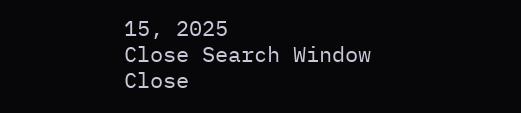15, 2025
Close Search Window
Close